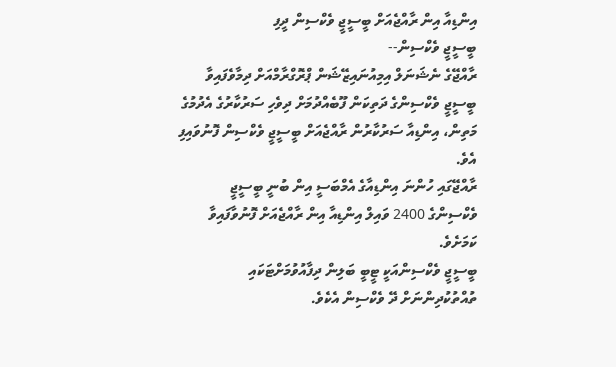އިންޑިއާ އިން ރާއްޖެއަށް ބީސީޖީ ވެކްސިން ދީފި
ބީސީޖީ ވެކްސިން--
ރާއްޖޭގެ ނެޝަނަލް އިމިއުނައިޒޭޝަން ޕްރޮގްރާމްއަށް ދިމާވެފައިވާ ބީސީޖީ ވެކްސިންގެ ދަތިކަން ފޫބެއްދުމަށް ދިވެހި ސަރުކާރުގެ އެދުމުގެ މަތިން، އިންޑިއާ ސަރުކާރުން ރާއްޖެއަށް ބީސީޖީ ވެކްސިން ފޮނުވައިފި އެވެ.
ރާއްޖޭގައި ހުންނަ އިންޑިއާގެ އެމްބަސީ އިން ބުނީ ބީސީޖީ ވެކްސިންގެ 2400 ވައިލް އިންޑިއާ އިން ރާއްޖެއަށް ފޮނުވާފައިވާ ކަމަށެވެ.
ބީސީޖީ ވެކްސިންއަކީ ޓީބީ ބަލިން ދިފާއުވުމަށްޓަކައި ތުއްތުކުދިންނަށް ދޭ ވެކްސިން އެކެވެ.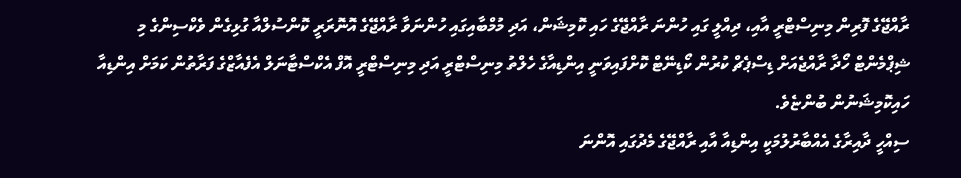ރާއްޖޭގެ ފޮރިން މިނިސްޓްރީ އާއި، ދިއްލީ ގައި ހުންނަ ރާއްޖޭގެ ހައި ކޮމިޝަން، އަދި މުމްބާއިގައި ހުންނަވާ ރާއްޖޭގެ އޮނޮރަރީ ކޮންސުލްއާ ގުޅިގެން ވެކްސިންގެ މި ޝިޕްމެންޓް ހޯދާ ރާއްޖެއަށް ޑިސްޕެޗް ކުރުން ކޯޑިނޭޓް ކޮށްފައިވަނީ އިންޑިއާގެ ހެލްތު މިނިސްޓްރީ އަދި މިނިސްޓްރީ އޮފް އެކްސްޓާނަލް އެފެއާޒްގެ ފަރާތުން ކަމަށް އިންޑިއާ ހައިކޮމިޝަނުން ބުންޏެވެ.
ސިއްހީ ދާއިރާގެ އެއްބާރުލުމަކީ އިންޑިއާ އާއި ރާއްޖޭގެ މެދުގައި އޮންނަ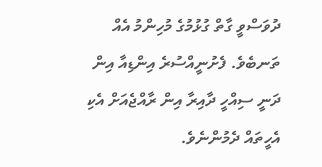ދުވަސްވީ ގާތް ގުޅުމުގެ މުހިންމު އެއް ތަނބެވެ. ފެށުނީއްސުރެ އިންޑިއާ އިން ދަނީ ސިއްހީ ދާއިރާ އިން ރާއްޖެއަށް އެކި އެހީތައް ދެމުންނެވެ.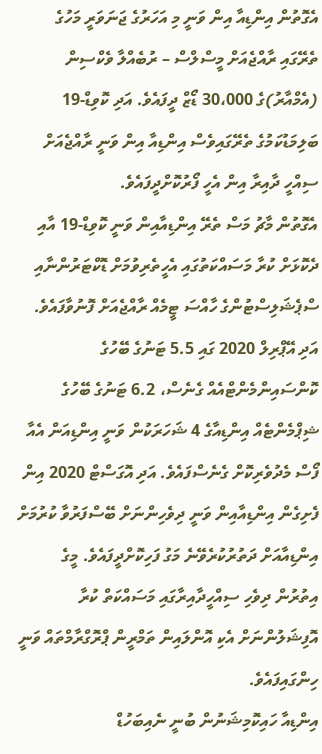އެގޮތުން އިންޑިއާ އިން ވަނީ މި އަހަރުގެ ޖަނަވަރީ މަހުގެ ތެރޭގައި ރާއްޖެއަށް މީސްލްސް – ރުބެއްލާ ވެކްސިން (އެމްއާރު)ގެ 30،000 ޑޯޒް ދީފައެވެ. އަދި ކޮވިޑް-19 ބަލިމަޑުކަމުގެ ތެރޭގައިވެސް އިންޑިއާ އިން ވަނީ ރާއްޖެއަށް ސިއްހީ ދާއިރާ އިން އެހީ ފޯރުކޮށްދީފައެވެ.
އެގޮތުން މާޗު މަސް ތެރޭ އިންޑިއާއިން ވަނީ ކޮވިޑް-19 އާއި ދެކޮޅަށް ކުރާ މަސައްކަތުގައި އެހީތެރިވުމަށް ޑޮކްޓަރުންނާއި ސްޕެޝަލިސްޓުންގެ ހާއްސަ ޓީމެއް ރާއްޖެއަށް ފޮނުވާފައެވެ. އަދި އޭޕްރިލް 2020 ގައި 5.5 ޓަނުގެ ބޭހުގެ ކޮންސައިންމެންޓްއެއް ގެނެސް، 6.2 ޓަނުގެ ބޭހުގެ ޝިޕްމެންޓެއް އިންޑިއާގެ 4 ޝަހަރަކުން ވަނީ އިންޑިއަން އެއާ ފޯސް މެދުވެރިކޮށް ގެނެސްފައެވެ. އަދި އޮގަސްޓް 2020 އިން ފެށިގެން އިންޑިއާއިން ވަނީ ދިވެހިންނަށް ބޭސްފަރުވާ ކުރުމަށް އިންޑިއާއަށް ދަތުރުކުރެވޭނެ މަގު ފަހިކޮށްދީފައެވެ. މީގެ އިތުރުން ދިވެހި ސިއްހީދާއިރާގައި މަސައްކަތް ކުރާ އޮފިޝަލުންނަށް އެކި އޮންލައިން ތަމްރީން ޕްރޮގްރާމްތައް ވަނީ ހިންގައިފައެވެ.
އިންޑިއާ ހައިކޮމިޝަނުން ބުނީ ނެއިބަހުޑް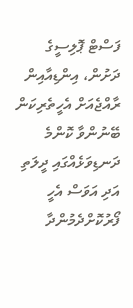ފަސްޓް ޕޮލިސީގެ ދަށުން، އިންޑިއާއިން ރާއްޖެއަށް އެހީތެރިކަން ބޭނުންވާ ކޮންމެ ދަނޑިވަޅެއްގައި ދީލަތި އަދި އަވަސް އެހީ ފޯރުކޮށްދެމުންދާ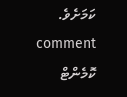ކަމަށެވެ.
comment ކޮމެންޓް